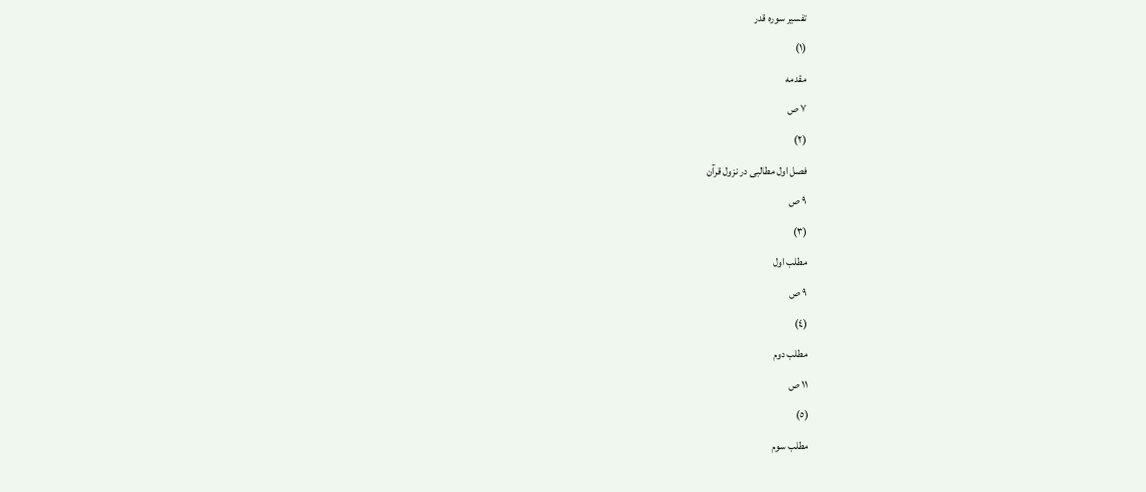تفسير سوره قدر
(١)
مقدمه
٧ ص
(٢)
فصل اول مطالبى در نزول قرآن
٩ ص
(٣)
مطلب اول
٩ ص
(٤)
مطلب دوم
١١ ص
(٥)
مطلب سوم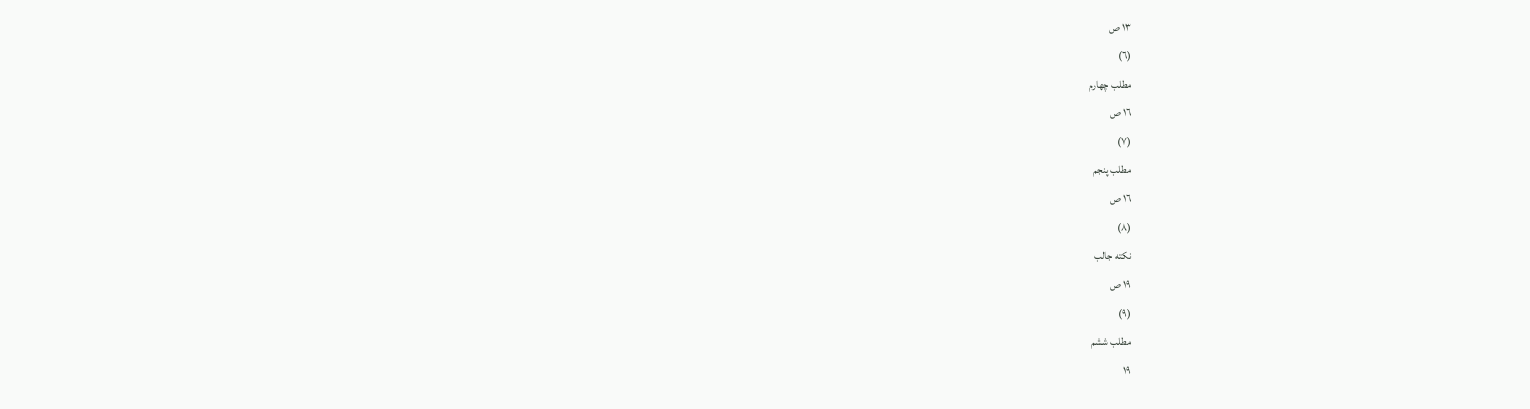١٣ ص
(٦)
مطلب چهارم
١٦ ص
(٧)
مطلب پنجم
١٦ ص
(٨)
نكته جالب
١٩ ص
(٩)
مطلب ششم
١٩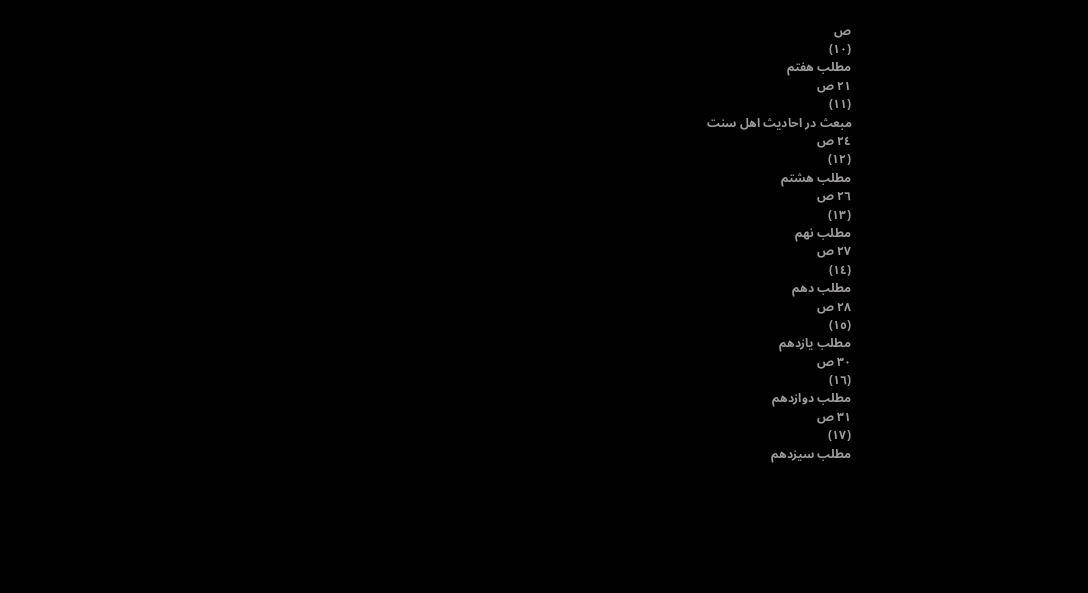ص
(١٠)
مطلب هفتم
٢١ ص
(١١)
مبعث در احاديث اهل سنت
٢٤ ص
(١٢)
مطلب هشتم
٢٦ ص
(١٣)
مطلب نهم
٢٧ ص
(١٤)
مطلب دهم
٢٨ ص
(١٥)
مطلب يازدهم
٣٠ ص
(١٦)
مطلب دوازدهم
٣١ ص
(١٧)
مطلب سيزدهم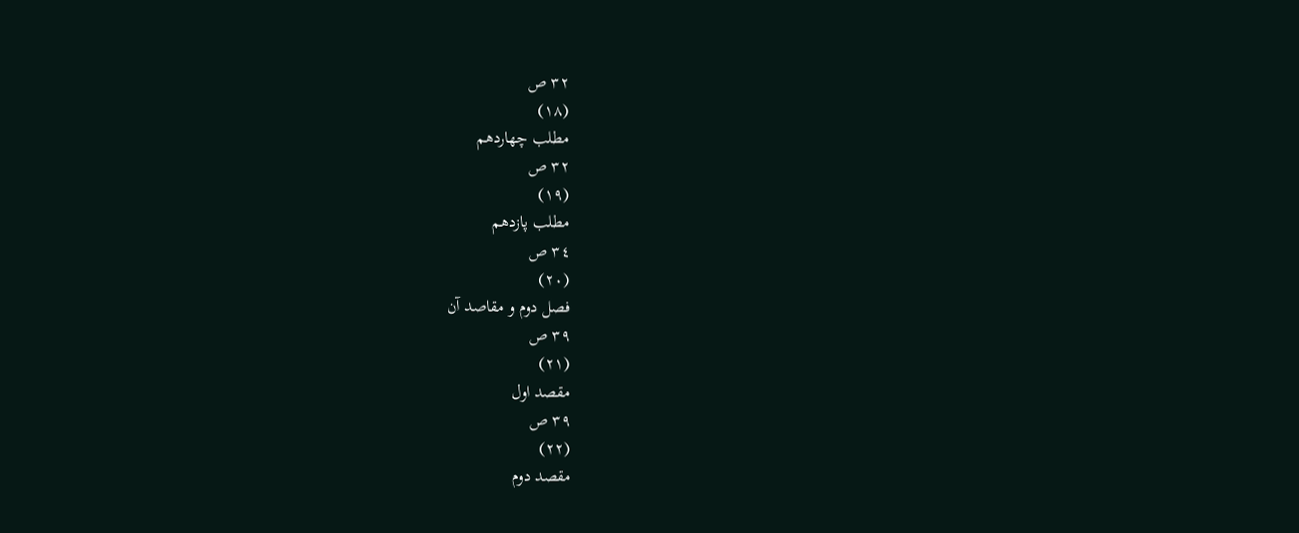٣٢ ص
(١٨)
مطلب چهاردهم
٣٢ ص
(١٩)
مطلب پازدهم
٣٤ ص
(٢٠)
فصل دوم و مقاصد آن
٣٩ ص
(٢١)
مقصد اول
٣٩ ص
(٢٢)
مقصد دوم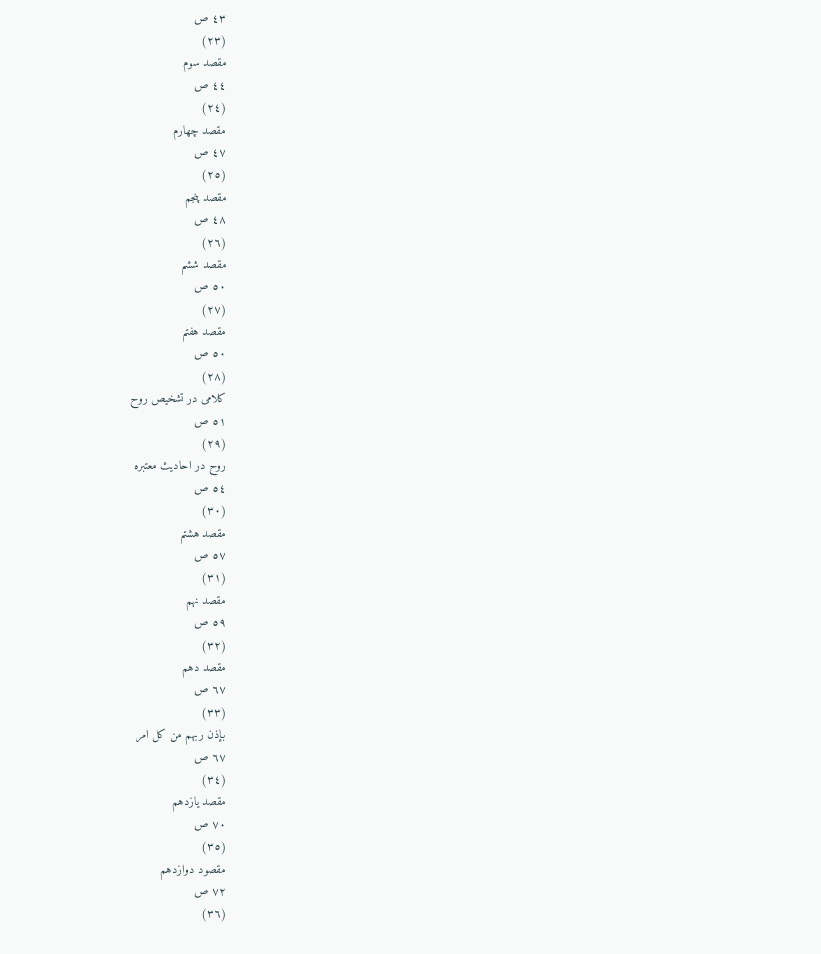٤٣ ص
(٢٣)
مقصد سوم
٤٤ ص
(٢٤)
مقصد چهارم
٤٧ ص
(٢٥)
مقصد پنجم
٤٨ ص
(٢٦)
مقصد ششم
٥٠ ص
(٢٧)
مقصد هفتم
٥٠ ص
(٢٨)
كلامى در تشخيص روح
٥١ ص
(٢٩)
روح در احاديث معتبره
٥٤ ص
(٣٠)
مقصد هشتم
٥٧ ص
(٣١)
مقصد نهم
٥٩ ص
(٣٢)
مقصد دهم
٦٧ ص
(٣٣)
بإذن ربهم من كل امر
٦٧ ص
(٣٤)
مقصد يازدهم
٧٠ ص
(٣٥)
مقصود دوازدهم
٧٢ ص
(٣٦)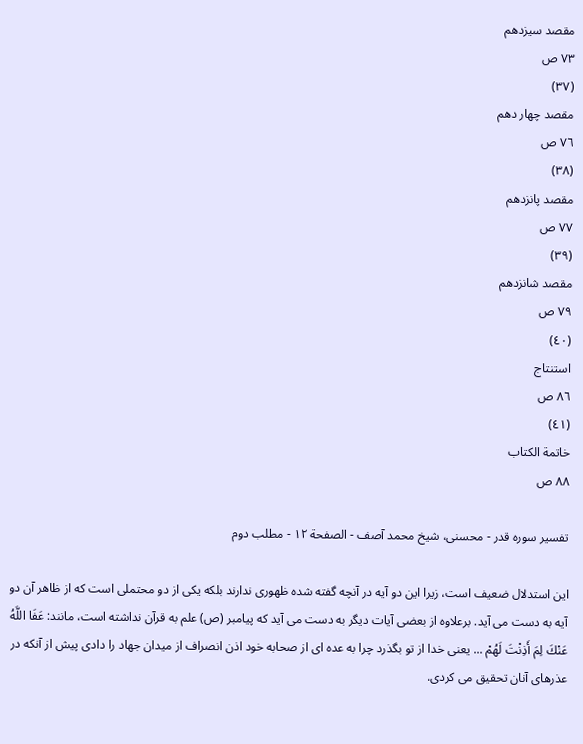مقصد سيزدهم
٧٣ ص
(٣٧)
مقصد چهار دهم
٧٦ ص
(٣٨)
مقصد پانزدهم
٧٧ ص
(٣٩)
مقصد شانزدهم
٧٩ ص
(٤٠)
استنتاج
٨٦ ص
(٤١)
خاتمة الكتاب
٨٨ ص

تفسير سوره قدر - محسنى، شيخ محمد آصف - الصفحة ١٢ - مطلب دوم

اين استدلال ضعيف است، زيرا اين دو آيه در آنچه گفته شده ظهورى ندارند بلكه يكى از دو محتملى است كه از ظاهر آن دو آيه به دست مى آيد. برعلاوه از بعضى آيات ديگر به دست مى آيد كه پيامبر (ص) علم به قرآن نداشته است، مانند: عَفَا اللَّهُ عَنْكَ لِمَ أَذِنْتَ لَهُمْ ... يعنى خدا از تو بگذرد چرا به عده اى از صحابه خود اذن انصراف از ميدان جهاد را دادى پيش از آنكه در عذرهاى آنان تحقيق مى كردى.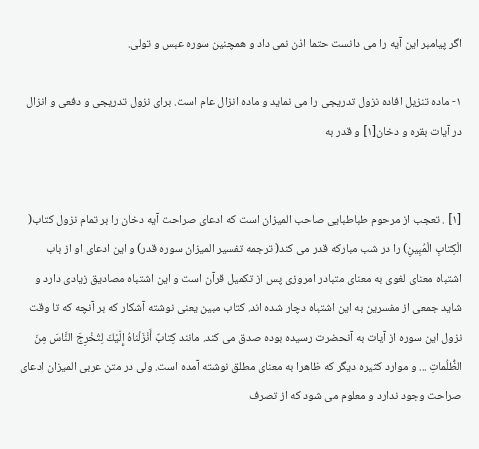اگر پيامبر اين آيه را مى دانست حتما اذن نمى داد و همچنين سوره عبس و تولى.

١- ماده تنزيل افاده نزول تدريجى را مى نمايد و ماده انزال عام است. براى نزول تدريجى و دفعى و انزال در آيات بقره و دخان‌[١] و قدر به‌


[١] . تعجب از مرحوم طباطبايى صاحب الميزان است كه ادعاى صراحت آيه دخان را بر تمام نزول كتاب( الْكِتابِ الْمُبِينِ) را در شب مباركه قدر مى كند( ترجمه تفسير الميزان سوره قدر) و اين ادعاى او از باب اشتباه معناى لغوى به معناى متبادر امروزى پس از تكميل قرآن است و اين اشتباه مصاديق زيادى دارد و شايد جمعى از مفسرين به اين اشتباه دچار شده اند. كتاب مبين يعنى نوشته آشكار كه بر آنچه كه تا وقت نزول اين سوره از آيات به آنحضرت رسيده بوده صدق مى كند. مانند كِتابٌ أَنْزَلْناهُ إِلَيْكَ لِتُخْرِجَ النَّاسَ مِنَ الظُّلُماتِ ... و موارد كثيره ديگر كه ظاهرا به معناى مطلق نوشته آمده است. ولى در متن عربى الميزان ادعاى صراحت وجود ندارد و معلوم مى شود كه از تصرف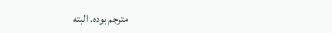مترجم بوده. البته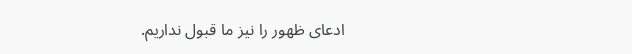ادعاى ظهور را نيز ما قبول نداريم.